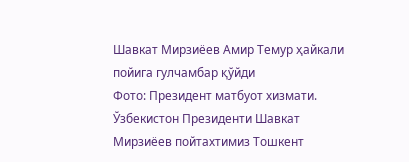Шавкат Мирзиёев Амир Темур ҳайкали пойига гулчамбар қўйди
Фото: Президент матбуот хизмати.
Ўзбекистон Президенти Шавкат Мирзиёев пойтахтимиз Тошкент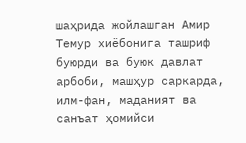шаҳрида жойлашган Амир Темур хиёбонига ташриф буюрди ва буюк давлат арбоби, машҳур саркарда, илм-фан, маданият ва санъат ҳомийси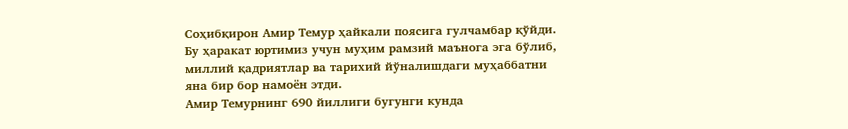Соҳибқирон Амир Темур ҳайкали поясига гулчамбар қўйди. Бу ҳаракат юртимиз учун муҳим рамзий маънога эга бўлиб, миллий қадриятлар ва тарихий йўналишдаги муҳаббатни яна бир бор намоён этди.
Амир Темурнинг 690 йиллиги бугунги кунда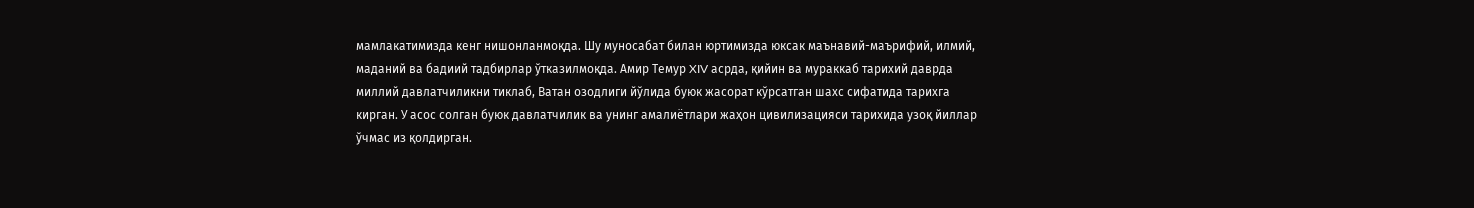мамлакатимизда кенг нишонланмоқда. Шу муносабат билан юртимизда юксак маънавий-маърифий, илмий, маданий ва бадиий тадбирлар ўтказилмоқда. Амир Темур XIV асрда, қийин ва мураккаб тарихий даврда миллий давлатчиликни тиклаб, Ватан озодлиги йўлида буюк жасорат кўрсатган шахс сифатида тарихга кирган. У асос солган буюк давлатчилик ва унинг амалиётлари жаҳон цивилизацияси тарихида узоқ йиллар ўчмас из қолдирган.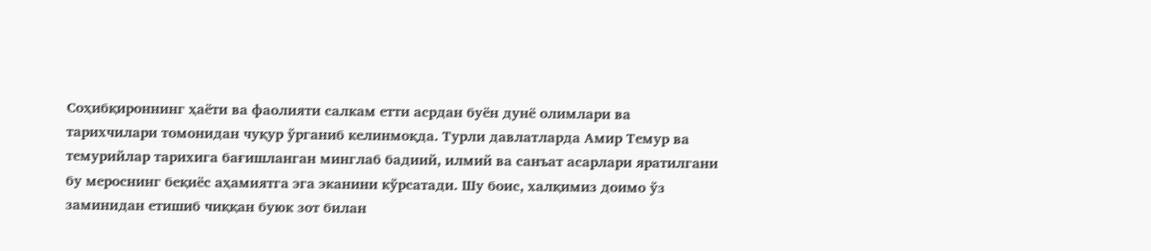Соҳибқироннинг ҳаёти ва фаолияти салкам етти асрдан буён дунё олимлари ва тарихчилари томонидан чуқур ўрганиб келинмоқда. Турли давлатларда Амир Темур ва темурийлар тарихига бағишланган минглаб бадиий, илмий ва санъат асарлари яратилгани бу мероснинг беқиёс аҳамиятга эга эканини кўрсатади. Шу боис, халқимиз доимо ўз заминидан етишиб чиққан буюк зот билан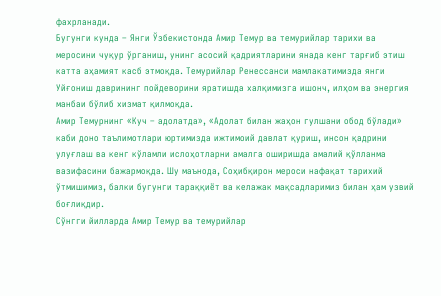фахрланади.
Бугунги кунда – Янги Ўзбекистонда Амир Темур ва темурийлар тарихи ва меросини чуқур ўрганиш, унинг асосий қадриятларини янада кенг тарғиб этиш катта аҳамият касб этмоқда. Темурийлар Ренессанси мамлакатимизда янги Уйғониш даврининг пойдеворини яратишда халқимизга ишонч, илҳом ва энергия манбаи бўлиб хизмат қилмоқда.
Амир Темурнинг «Куч – адолатда», «Адолат билан жаҳон гулшани обод бўлади» каби доно таълимотлари юртимизда ижтимоий давлат қуриш, инсон қадрини улуғлаш ва кенг кўламли ислоҳотларни амалга оширишда амалий қўлланма вазифасини бажармоқда. Шу маънода, Соҳибқирон мероси нафақат тарихий ўтмишимиз, балки бугунги тараққиёт ва келажак мақсадларимиз билан ҳам узвий боғлиқдир.
Сўнгги йилларда Амир Темур ва темурийлар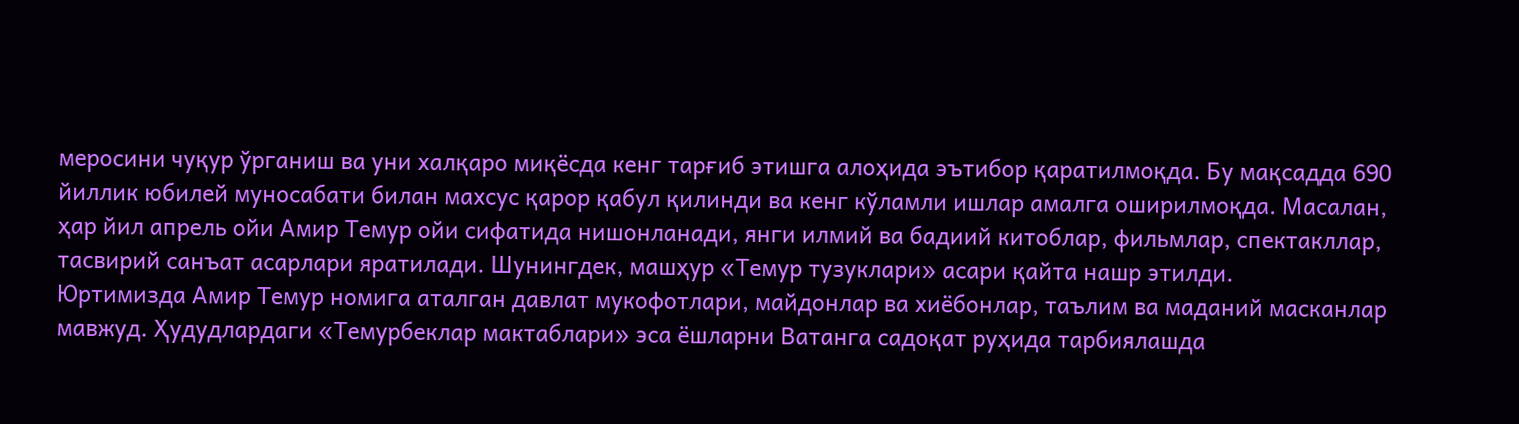меросини чуқур ўрганиш ва уни халқаро миқёсда кенг тарғиб этишга алоҳида эътибор қаратилмоқда. Бу мақсадда 690 йиллик юбилей муносабати билан махсус қарор қабул қилинди ва кенг кўламли ишлар амалга оширилмоқда. Масалан, ҳар йил апрель ойи Амир Темур ойи сифатида нишонланади, янги илмий ва бадиий китоблар, фильмлар, спектакллар, тасвирий санъат асарлари яратилади. Шунингдек, машҳур «Темур тузуклари» асари қайта нашр этилди.
Юртимизда Амир Темур номига аталган давлат мукофотлари, майдонлар ва хиёбонлар, таълим ва маданий масканлар мавжуд. Ҳудудлардаги «Темурбеклар мактаблари» эса ёшларни Ватанга садоқат руҳида тарбиялашда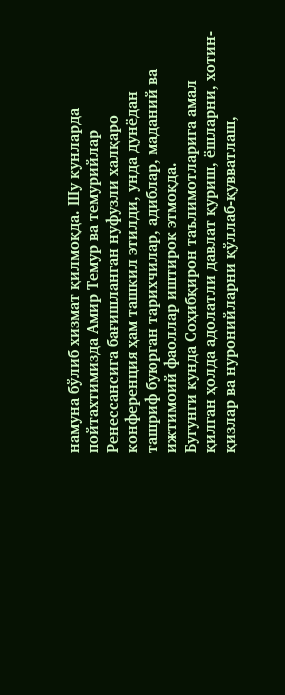намуна бўлиб хизмат қилмоқда. Шу кунларда пойтахтимизда Амир Темур ва темурийлар Ренессансига бағишланган нуфузли халқаро конференция ҳам ташкил этилди, унда дунёдан ташриф буюрган тарихчилар, адиблар, маданий ва ижтимоий фаоллар иштирок этмоқда.
Бугунги кунда Соҳибқирон таълимотларига амал қилган ҳолда адолатли давлат қуриш, ёшларни, хотин-қизлар ва нуронийларни қўллаб-қувватлаш,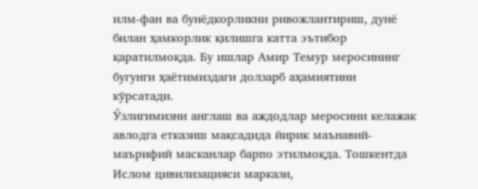илм-фан ва бунёдкорликни ривожлантириш, дунё билан ҳамкорлик қилишга катта эътибор қаратилмоқда. Бу ишлар Амир Темур меросининг бугунги ҳаётимиздаги долзарб аҳамиятини кўрсатади.
Ўзлигимизни англаш ва аждодлар меросини келажак авлодга етказиш мақсадида йирик маънавий-маърифий масканлар барпо этилмоқда. Тошкентда Ислом цивилизацияси маркази,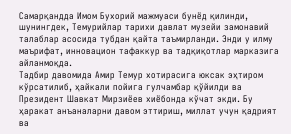Самарқандда Имом Бухорий мажмуаси бунёд қилинди, шунингдек, Темурийлар тарихи давлат музейи замонавий талаблар асосида тубдан қайта таъмирланди. Энди у илму маърифат, инновацион тафаккур ва тадқиқотлар марказига айланмоқда.
Тадбир давомида Амир Темур хотирасига юксак эҳтиром кўрсатилиб, ҳайкали пойига гулчамбар қўйилди ва Президент Шавкат Мирзиёев хиёбонда кўчат экди. Бу ҳаракат анъаналарни давом эттириш, миллат учун қадрият ва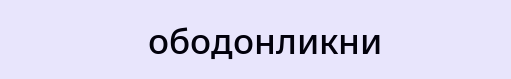ободонликни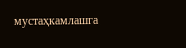мустаҳкамлашга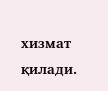хизмат қилади.